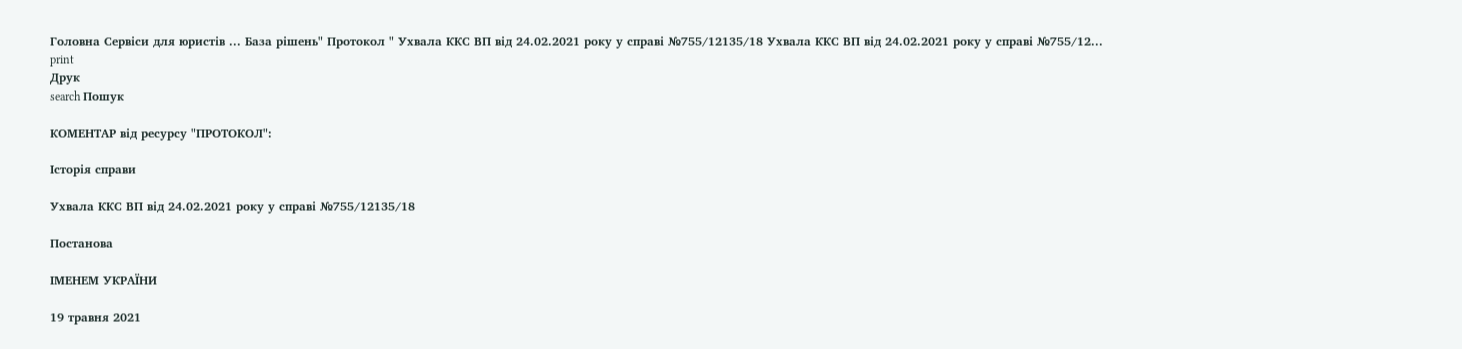Головна Сервіси для юристів ... База рішень" Протокол " Ухвала ККС ВП від 24.02.2021 року у справі №755/12135/18 Ухвала ККС ВП від 24.02.2021 року у справі №755/12...
print
Друк
search Пошук

КОМЕНТАР від ресурсу "ПРОТОКОЛ":

Історія справи

Ухвала ККС ВП від 24.02.2021 року у справі №755/12135/18

Постанова

ІМЕНЕМ УКРАЇНИ

19 травня 2021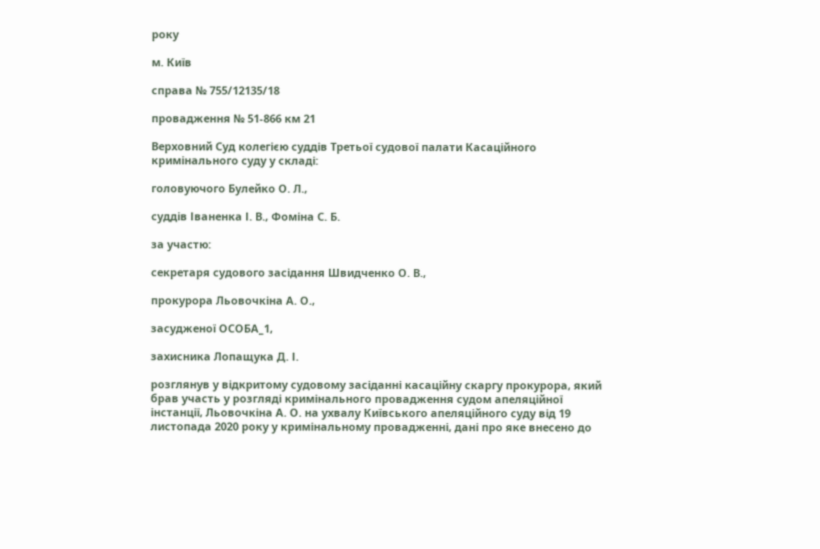року

м. Київ

справа № 755/12135/18

провадження № 51-866 км 21

Верховний Суд колегією суддів Третьої судової палати Касаційного кримінального суду у складі:

головуючого Булейко О. Л.,

суддів Іваненка І. В., Фоміна С. Б.

за участю:

секретаря судового засідання Швидченко О. В.,

прокурора Льовочкіна А. О.,

засудженої ОСОБА_1,

захисника Лопащука Д. І.

розглянув у відкритому судовому засіданні касаційну скаргу прокурора, який брав участь у розгляді кримінального провадження судом апеляційної інстанції, Льовочкіна А. О. на ухвалу Київського апеляційного суду від 19 листопада 2020 року у кримінальному провадженні, дані про яке внесено до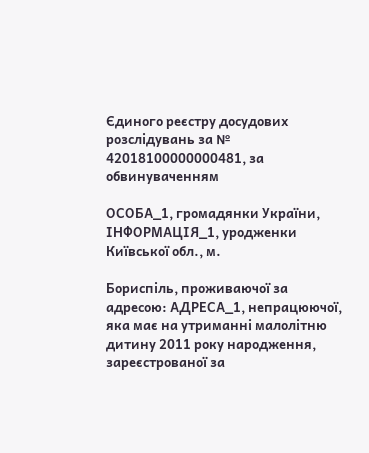Єдиного реєстру досудових розслідувань за № 42018100000000481, за обвинуваченням

ОСОБА_1, громадянки України, ІНФОРМАЦІЯ_1, уродженки Київської обл., м.

Бориспіль, проживаючої за адресою: АДРЕСА_1, непрацюючої, яка має на утриманні малолітню дитину 2011 року народження, зареєстрованої за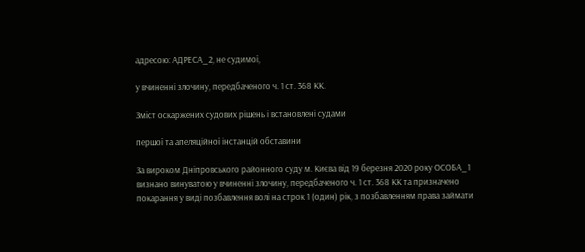адресою: АДРЕСА_2, не судимої,

у вчиненні злочину, передбаченого ч. 1 ст. 368 КК.

Зміст оскаржених судових рішень і встановлені судами

першої та апеляційної інстанцій обставини

За вироком Дніпровського районного суду м. Києва від 19 березня 2020 року ОСОБА_1 визнано винуватою у вчиненні злочину, передбаченого ч. 1 ст. 368 КК та призначено покарання у виді позбавлення волі на строк 1 (один) рік, з позбавленням права займати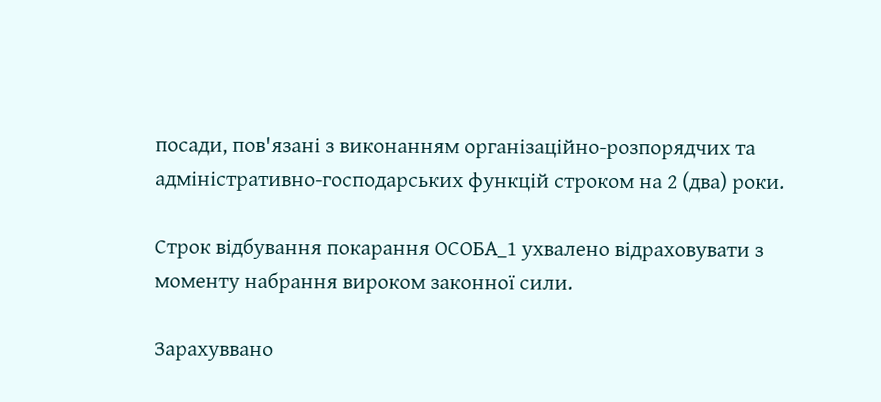посади, пов'язані з виконанням організаційно-розпорядчих та адміністративно-господарських функцій строком на 2 (два) роки.

Строк відбування покарання ОСОБА_1 ухвалено відраховувати з моменту набрання вироком законної сили.

Зарахуввано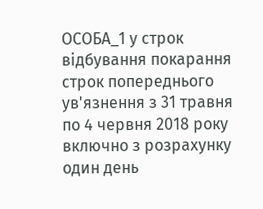ОСОБА_1 у строк відбування покарання строк попереднього ув'язнення з 31 травня по 4 червня 2018 року включно з розрахунку один день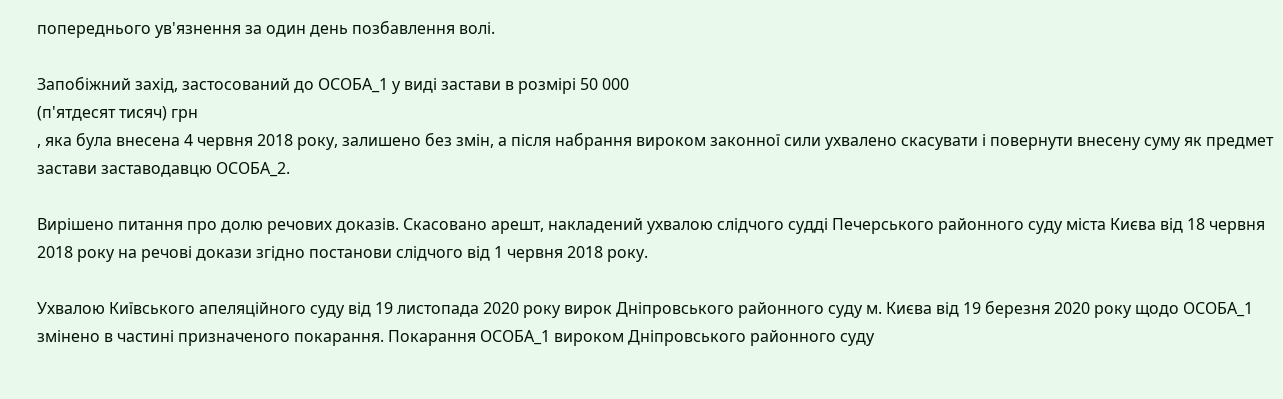попереднього ув'язнення за один день позбавлення волі.

Запобіжний захід, застосований до ОСОБА_1 у виді застави в розмірі 50 000
(п'ятдесят тисяч) грн
, яка була внесена 4 червня 2018 року, залишено без змін, а після набрання вироком законної сили ухвалено скасувати і повернути внесену суму як предмет застави заставодавцю ОСОБА_2.

Вирішено питання про долю речових доказів. Скасовано арешт, накладений ухвалою слідчого судді Печерського районного суду міста Києва від 18 червня 2018 року на речові докази згідно постанови слідчого від 1 червня 2018 року.

Ухвалою Київського апеляційного суду від 19 листопада 2020 року вирок Дніпровського районного суду м. Києва від 19 березня 2020 року щодо ОСОБА_1 змінено в частині призначеного покарання. Покарання ОСОБА_1 вироком Дніпровського районного суду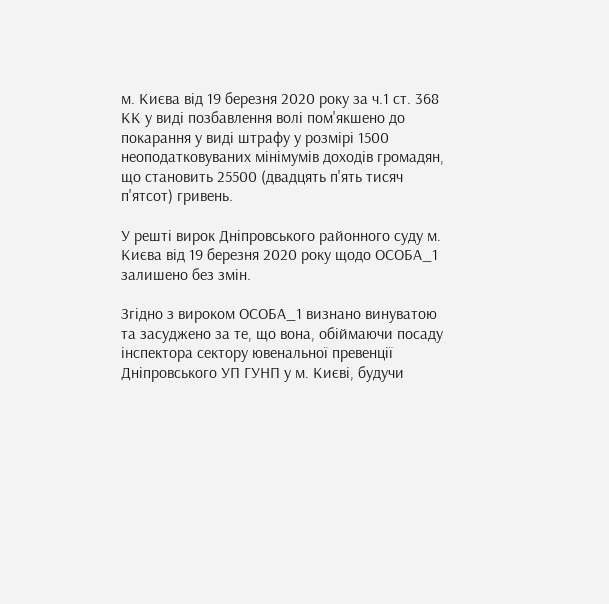м. Києва від 19 березня 2020 року за ч.1 ст. 368 КК у виді позбавлення волі пом'якшено до покарання у виді штрафу у розмірі 1500 неоподатковуваних мінімумів доходів громадян, що становить 25500 (двадцять п'ять тисяч п'ятсот) гривень.

У решті вирок Дніпровського районного суду м. Києва від 19 березня 2020 року щодо ОСОБА_1 залишено без змін.

Згідно з вироком ОСОБА_1 визнано винуватою та засуджено за те, що вона, обіймаючи посаду інспектора сектору ювенальної превенції Дніпровського УП ГУНП у м. Києві, будучи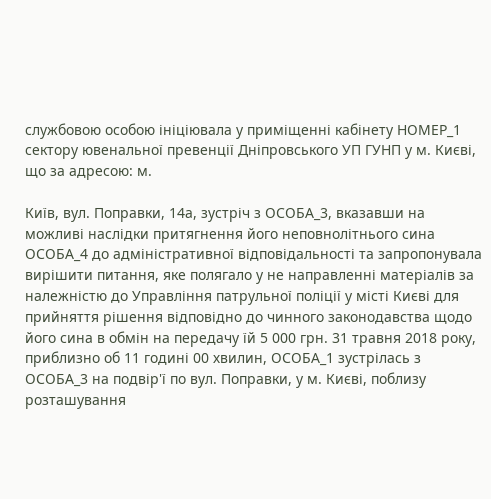службовою особою ініціювала у приміщенні кабінету НОМЕР_1 сектору ювенальної превенції Дніпровського УП ГУНП у м. Києві, що за адресою: м.

Київ, вул. Поправки, 14а, зустріч з ОСОБА_3, вказавши на можливі наслідки притягнення його неповнолітнього сина ОСОБА_4 до адміністративної відповідальності та запропонувала вирішити питання, яке полягало у не направленні матеріалів за належністю до Управління патрульної поліції у місті Києві для прийняття рішення відповідно до чинного законодавства щодо його сина в обмін на передачу їй 5 000 грн. 31 травня 2018 року, приблизно об 11 годині 00 хвилин, ОСОБА_1 зустрілась з ОСОБА_3 на подвір'ї по вул. Поправки, у м. Києві, поблизу розташування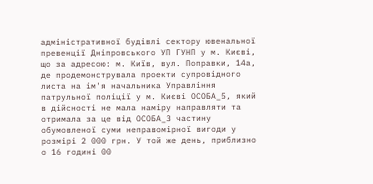адміністративної будівлі сектору ювенальної превенції Дніпровського УП ГУНП у м. Києві, що за адресою: м. Київ, вул. Поправки, 14а, де продемонструвала проекти супровідного листа на ім'я начальника Управління патрульної поліції у м. Києві ОСОБА_5, який в дійсності не мала наміру направляти та отримала за це від ОСОБА_3 частину обумовленої суми неправомірної вигоди у розмірі 2 000 грн. У той же день, приблизно о 16 годині 00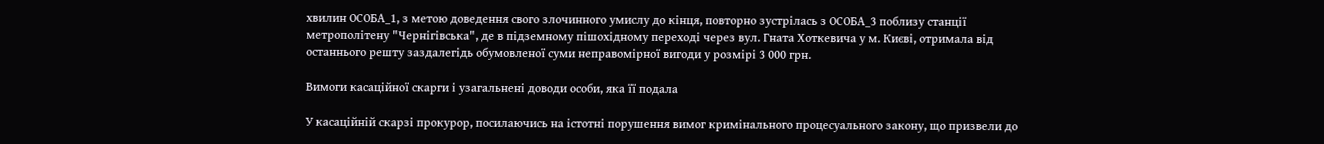хвилин ОСОБА_1, з метою доведення свого злочинного умислу до кінця, повторно зустрілась з ОСОБА_3 поблизу станції метрополітену "Чернігівська", де в підземному пішохідному переході через вул. Гната Хоткевича у м. Києві, отримала від останнього решту заздалегідь обумовленої суми неправомірної вигоди у розмірі 3 000 грн.

Вимоги касаційної скарги і узагальнені доводи особи, яка її подала

У касаційній скарзі прокурор, посилаючись на істотні порушення вимог кримінального процесуального закону, що призвели до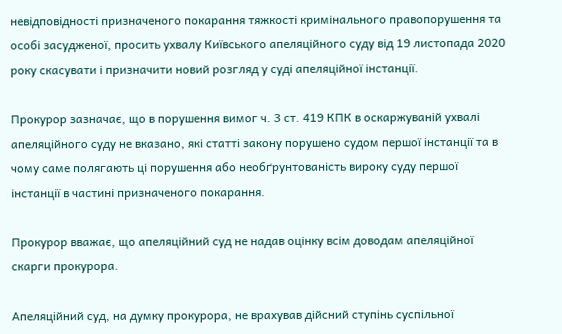невідповідності призначеного покарання тяжкості кримінального правопорушення та особі засудженої, просить ухвалу Київського апеляційного суду від 19 листопада 2020 року скасувати і призначити новий розгляд у суді апеляційної інстанції.

Прокурор зазначає, що в порушення вимог ч. 3 ст. 419 КПК в оскаржуваній ухвалі апеляційного суду не вказано, які статті закону порушено судом першої інстанції та в чому саме полягають ці порушення або необґрунтованість вироку суду першої інстанції в частині призначеного покарання.

Прокурор вважає, що апеляційний суд не надав оцінку всім доводам апеляційної скарги прокурора.

Апеляційний суд, на думку прокурора, не врахував дійсний ступінь суспільної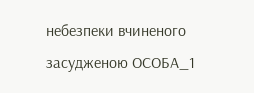небезпеки вчиненого засудженою ОСОБА_1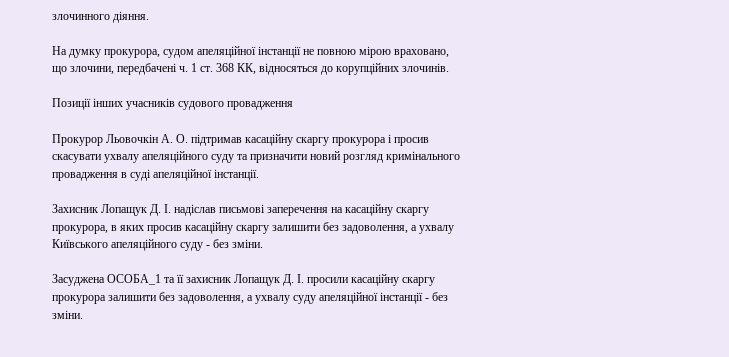злочинного діяння.

На думку прокурора, судом апеляційної інстанції не повною мірою враховано, що злочини, передбачені ч. 1 ст. 368 КК, відносяться до корупційних злочинів.

Позиції інших учасників судового провадження

Прокурор Льовочкін А. О. підтримав касаційну скаргу прокурора і просив скасувати ухвалу апеляційного суду та призначити новий розгляд кримінального провадження в суді апеляційної інстанції.

Захисник Лопащук Д. І. надіслав письмові заперечення на касаційну скаргу прокурора, в яких просив касаційну скаргу залишити без задоволення, а ухвалу Київського апеляційного суду - без зміни.

Засуджена ОСОБА_1 та її захисник Лопащук Д. І. просили касаційну скаргу прокурора залишити без задоволення, а ухвалу суду апеляційної інстанції - без зміни.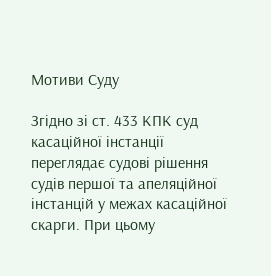Мотиви Суду

Згідно зі ст. 433 КПК суд касаційної інстанції переглядає судові рішення судів першої та апеляційної інстанцій у межах касаційної скарги. При цьому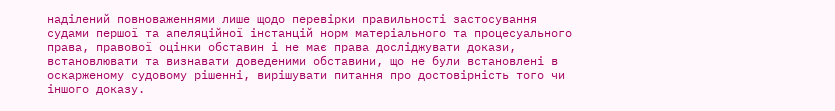наділений повноваженнями лише щодо перевірки правильності застосування судами першої та апеляційної інстанцій норм матеріального та процесуального права, правової оцінки обставин і не має права досліджувати докази, встановлювати та визнавати доведеними обставини, що не були встановлені в оскарженому судовому рішенні, вирішувати питання про достовірність того чи іншого доказу.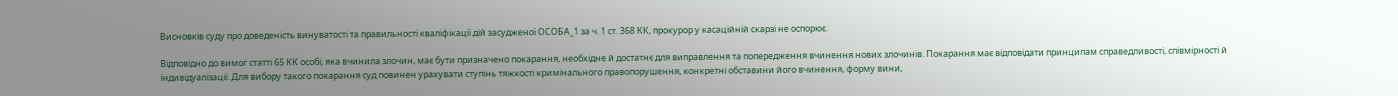Висновків суду про доведеність винуватості та правильності кваліфікації дій засудженої ОСОБА_1 за ч. 1 ст. 368 КК, прокурор у касаційній скарзі не оспорює.

Відповідно до вимог статті 65 КК особі, яка вчинила злочин, має бути призначено покарання, необхідне й достатнє для виправлення та попередження вчинення нових злочинів. Покарання має відповідати принципам справедливості, співмірності й індивідуалізації. Для вибору такого покарання суд повинен урахувати ступінь тяжкості кримінального правопорушення, конкретні обставини його вчинення, форму вини,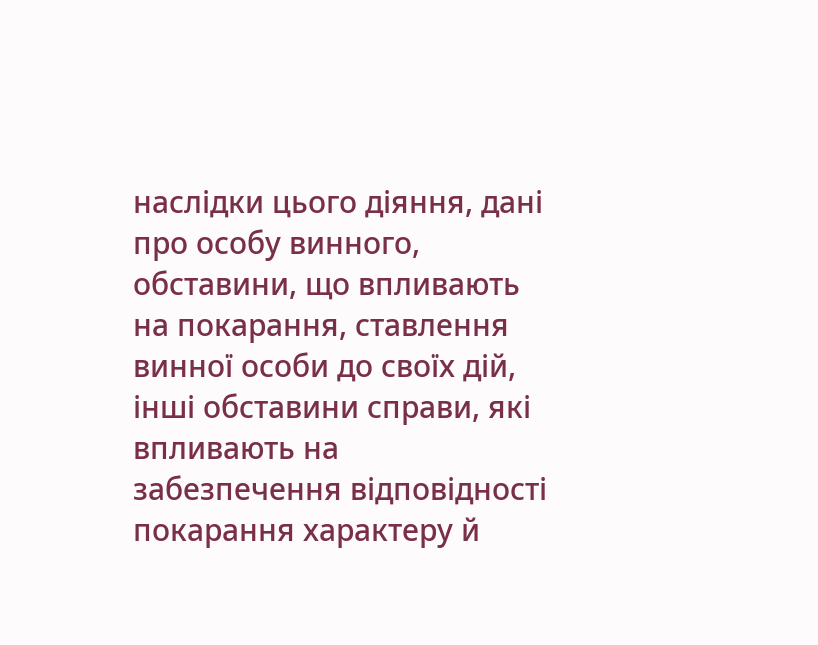наслідки цього діяння, дані про особу винного, обставини, що впливають на покарання, ставлення винної особи до своїх дій, інші обставини справи, які впливають на забезпечення відповідності покарання характеру й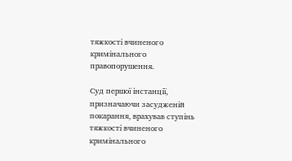тяжкості вчиненого кримінального правопорушення.

Суд першої інстанції, призначаючи засудженій покарання, врахував ступінь тяжкості вчиненого кримінального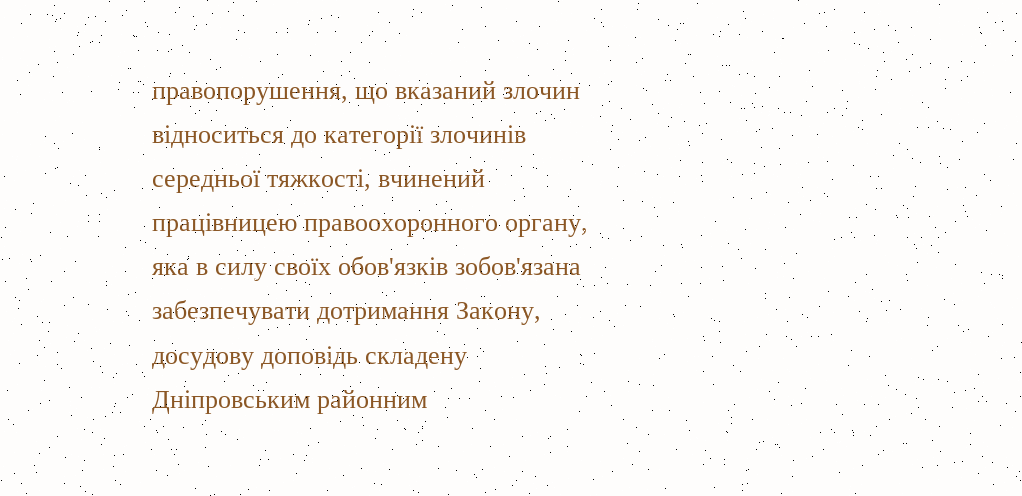правопорушення, що вказаний злочин відноситься до категорії злочинів середньої тяжкості, вчинений працівницею правоохоронного органу, яка в силу своїх обов'язків зобов'язана забезпечувати дотримання Закону, досудову доповідь складену Дніпровським районним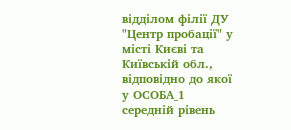відділом філії ДУ "Центр пробації" у місті Києві та Київській обл., відповідно до якої у ОСОБА_1 середній рівень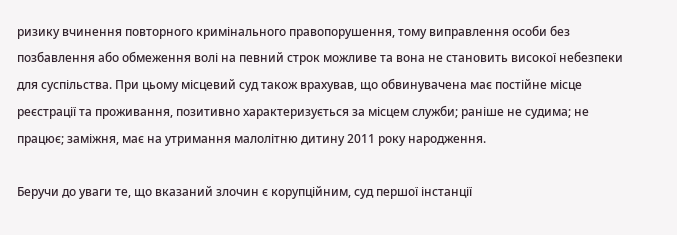ризику вчинення повторного кримінального правопорушення, тому виправлення особи без позбавлення або обмеження волі на певний строк можливе та вона не становить високої небезпеки для суспільства. При цьому місцевий суд також врахував, що обвинувачена має постійне місце реєстрації та проживання, позитивно характеризується за місцем служби; раніше не судима; не працює; заміжня, має на утримання малолітню дитину 2011 року народження.

Беручи до уваги те, що вказаний злочин є корупційним, суд першої інстанції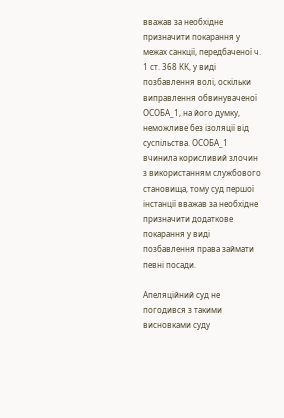вважав за необхідне призначити покарання у межах санкції, передбаченої ч. 1 ст. 368 КК, у виді позбавлення волі, оскільки виправлення обвинуваченої ОСОБА_1, на його думку, неможливе без ізоляції від суспільства. ОСОБА_1 вчинила корисливий злочин з використанням службового становища, тому суд першої інстанції вважав за необхідне призначити додаткове покарання у виді позбавлення права займати певні посади.

Апеляційний суд не погодився з такими висновками суду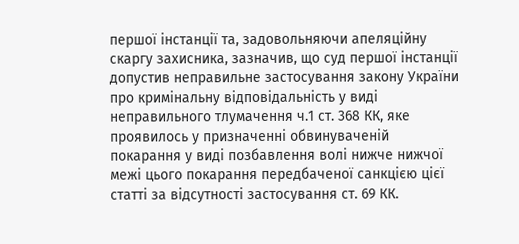першої інстанції та, задовольняючи апеляційну скаргу захисника, зазначив, що суд першої інстанції допустив неправильне застосування закону України про кримінальну відповідальність у виді неправильного тлумачення ч.1 ст. 368 КК, яке проявилось у призначенні обвинуваченій покарання у виді позбавлення волі нижче нижчої межі цього покарання передбаченої санкцією цієї статті за відсутності застосування ст. 69 КК.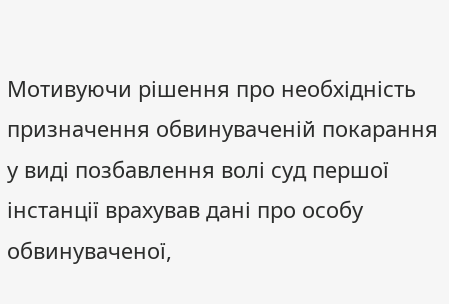Мотивуючи рішення про необхідність призначення обвинуваченій покарання у виді позбавлення волі суд першої інстанції врахував дані про особу обвинуваченої,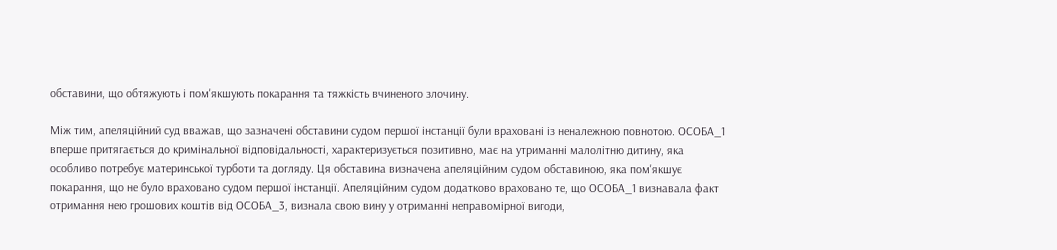обставини, що обтяжують і пом'якшують покарання та тяжкість вчиненого злочину.

Між тим, апеляційний суд вважав, що зазначені обставини судом першої інстанції були враховані із неналежною повнотою. ОСОБА_1 вперше притягається до кримінальної відповідальності, характеризується позитивно, має на утриманні малолітню дитину, яка особливо потребує материнської турботи та догляду. Ця обставина визначена апеляційним судом обставиною, яка пом'якшує покарання, що не було враховано судом першої інстанції. Апеляційним судом додатково враховано те, що ОСОБА_1 визнавала факт отримання нею грошових коштів від ОСОБА_3, визнала свою вину у отриманні неправомірної вигоди,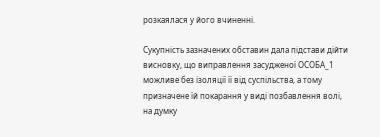розкаялася у його вчиненні.

Сукупність зазначених обставин дала підстави дійти висновку, що виправлення засудженої ОСОБА_1 можливе без ізоляції її від суспільства, а тому призначене їй покарання у виді позбавлення волі, на думку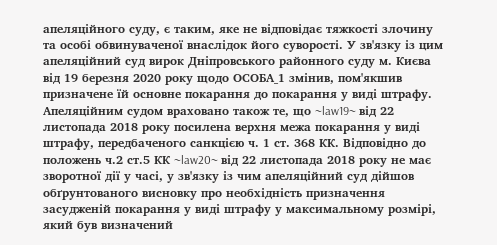апеляційного суду, є таким, яке не відповідає тяжкості злочину та особі обвинуваченої внаслідок його суворості. У зв'язку із цим апеляційний суд вирок Дніпровського районного суду м. Києва від 19 березня 2020 року щодо ОСОБА_1 змінив, пом'якшив призначене їй основне покарання до покарання у виді штрафу. Апеляційним судом враховано також те, що ~law19~ від 22 листопада 2018 року посилена верхня межа покарання у виді штрафу, передбаченого санкцією ч. 1 ст. 368 КК. Відповідно до положень ч.2 ст.5 КК ~law20~ від 22 листопада 2018 року не має зворотної дії у часі, у зв'язку із чим апеляційний суд дійшов обґрунтованого висновку про необхідність призначення засудженій покарання у виді штрафу у максимальному розмірі, який був визначений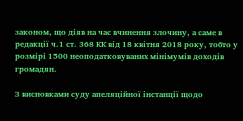законом, що діяв на час вчинення злочину, а саме в редакції ч.1 ст. 368 КК від 18 квітня 2018 року, тобто у розмірі 1500 неоподатковуваних мінімумів доходів громадян.

З висновками суду апеляційної інстанції щодо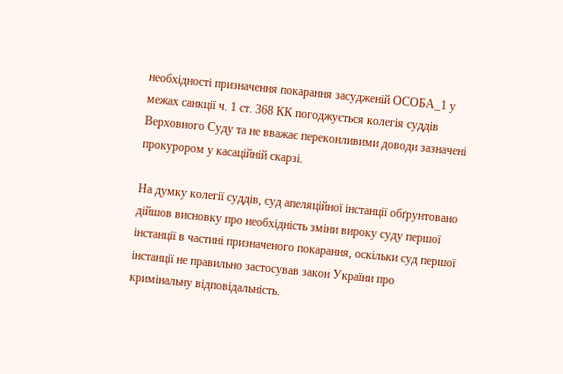необхідності призначення покарання засудженій ОСОБА_1 у межах санкції ч. 1 ст. 368 КК погоджується колегія суддів Верховного Суду та не вважає переконливими доводи зазначені прокурором у касаційній скарзі.

На думку колегії суддів, суд апеляційної інстанції обґрунтовано дійшов висновку про необхідність зміни вироку суду першої інстанції в частині призначеного покарання, оскільки суд першої інстанції не правильно застосував закон України про кримінальну відповідальність.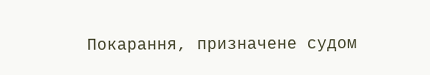Покарання, призначене судом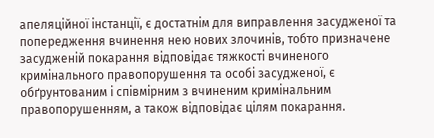апеляційної інстанції, є достатнім для виправлення засудженої та попередження вчинення нею нових злочинів, тобто призначене засудженій покарання відповідає тяжкості вчиненого кримінального правопорушення та особі засудженої, є обґрунтованим і співмірним з вчиненим кримінальним правопорушенням, а також відповідає цілям покарання.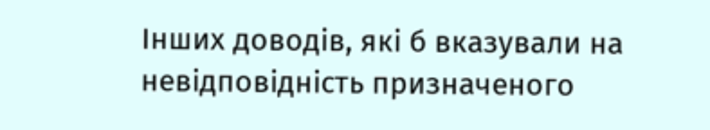Інших доводів, які б вказували на невідповідність призначеного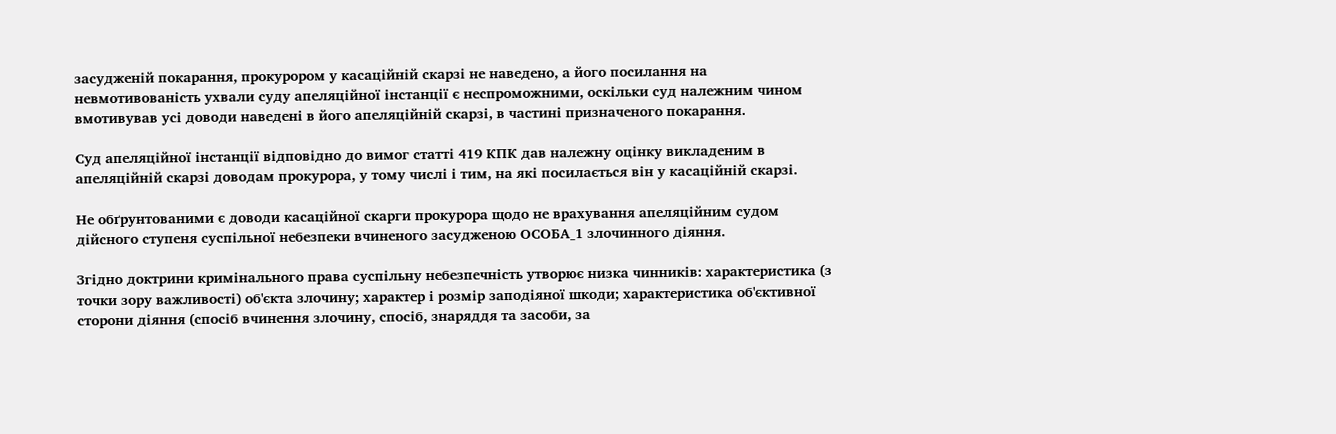засудженій покарання, прокурором у касаційній скарзі не наведено, а його посилання на невмотивованість ухвали суду апеляційної інстанції є неспроможними, оскільки суд належним чином вмотивував усі доводи наведені в його апеляційній скарзі, в частині призначеного покарання.

Суд апеляційної інстанції відповідно до вимог статті 419 КПК дав належну оцінку викладеним в апеляційній скарзі доводам прокурора, у тому числі і тим, на які посилається він у касаційній скарзі.

Не обґрунтованими є доводи касаційної скарги прокурора щодо не врахування апеляційним судом дійсного ступеня суспільної небезпеки вчиненого засудженою ОСОБА_1 злочинного діяння.

Згідно доктрини кримінального права суспільну небезпечність утворює низка чинників: характеристика (з точки зору важливості) об'єкта злочину; характер і розмір заподіяної шкоди; характеристика об'єктивної сторони діяння (спосіб вчинення злочину, спосіб, знаряддя та засоби, за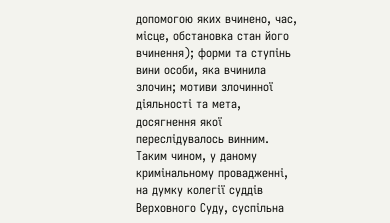допомогою яких вчинено, час, місце, обстановка стан його вчинення); форми та ступінь вини особи, яка вчинила злочин; мотиви злочинної діяльності та мета, досягнення якої переслідувалось винним. Таким чином, у даному кримінальному провадженні, на думку колегії суддів Верховного Суду, суспільна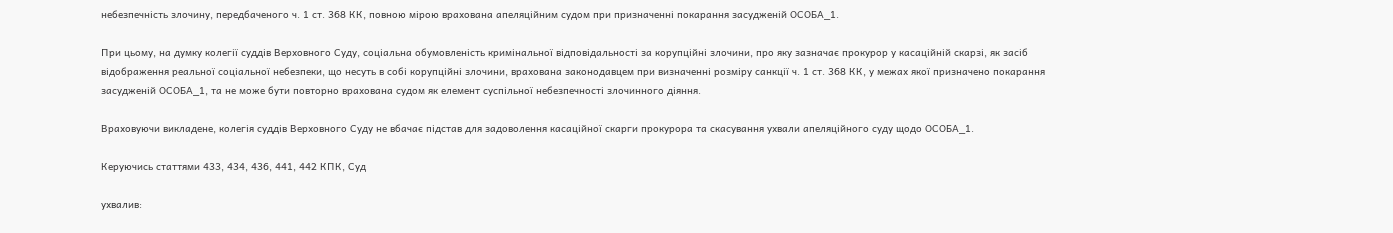небезпечність злочину, передбаченого ч. 1 ст. 368 КК, повною мірою врахована апеляційним судом при призначенні покарання засудженій ОСОБА_1.

При цьому, на думку колегії суддів Верховного Суду, соціальна обумовленість кримінальної відповідальності за корупційні злочини, про яку зазначає прокурор у касаційній скарзі, як засіб відображення реальної соціальної небезпеки, що несуть в собі корупційні злочини, врахована законодавцем при визначенні розміру санкції ч. 1 ст. 368 КК, у межах якої призначено покарання засудженій ОСОБА_1, та не може бути повторно врахована судом як елемент суспільної небезпечності злочинного діяння.

Враховуючи викладене, колегія суддів Верховного Суду не вбачає підстав для задоволення касаційної скарги прокурора та скасування ухвали апеляційного суду щодо ОСОБА_1.

Керуючись статтями 433, 434, 436, 441, 442 КПК, Суд

ухвалив: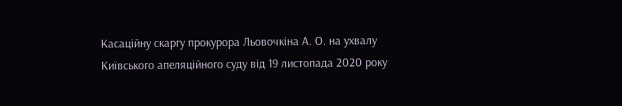Касаційну скаргу прокурора Льовочкіна А. О. на ухвалу Київського апеляційного суду від 19 листопада 2020 року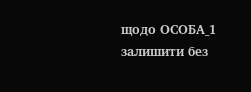щодо ОСОБА_1 залишити без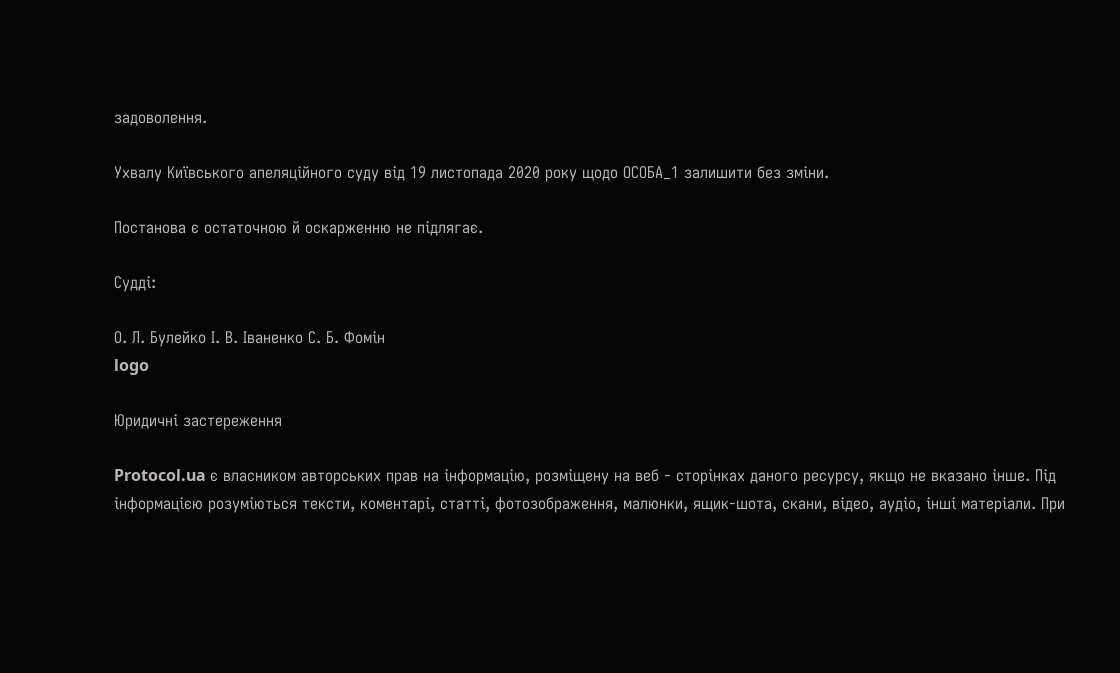задоволення.

Ухвалу Київського апеляційного суду від 19 листопада 2020 року щодо ОСОБА_1 залишити без зміни.

Постанова є остаточною й оскарженню не підлягає.

Судді:

О. Л. Булейко І. В. Іваненко С. Б. Фомін
logo

Юридичні застереження

Protocol.ua є власником авторських прав на інформацію, розміщену на веб - сторінках даного ресурсу, якщо не вказано інше. Під інформацією розуміються тексти, коментарі, статті, фотозображення, малюнки, ящик-шота, скани, відео, аудіо, інші матеріали. При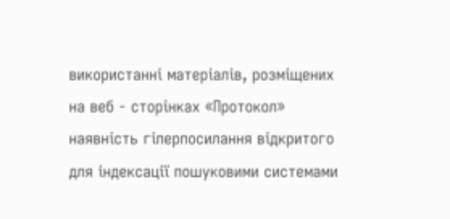використанні матеріалів, розміщених на веб - сторінках «Протокол» наявність гіперпосилання відкритого для індексації пошуковими системами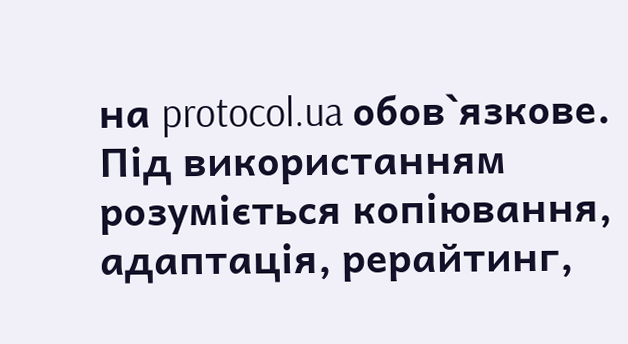на protocol.ua обов`язкове. Під використанням розуміється копіювання, адаптація, рерайтинг,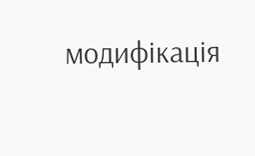модифікація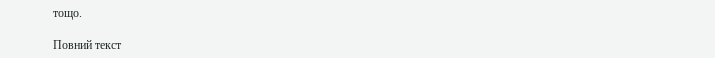тощо.

Повний текст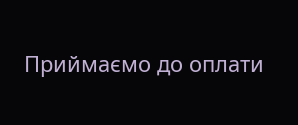Приймаємо до оплати